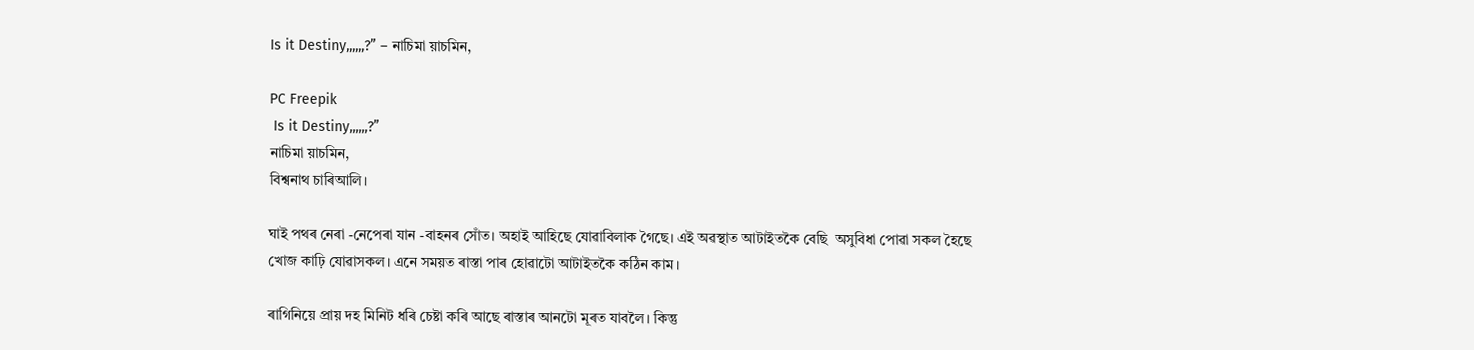Is it Destiny,,,,,,?” – নাচিমা য়াচমিন,

PC Freepik
 Is it Destiny,,,,,,?”
নাচিমা য়াচমিন,
বিশ্বনাথ চাৰিআলি।

ঘাই পথৰ নেৰা -নেপেৰা যান -বাহনৰ সোঁত। অহাই আহিছে যোৱাবিলাক গৈছে। এই অৱস্থাত আটাইতকৈ বেছি  অসুবিধা পোৱা সকল হৈছে  খোজ কাঢ়ি যোৱাসকল। এনে সময়ত ৰাস্তা পাৰ হোৱাটো আটাইতকৈ কঠিন কাম।

ৰাগিনিয়ে প্ৰায় দহ মিনিট ধৰি চেষ্টা কৰি আছে ৰাস্তাৰ আনটো মূৰত যাবলৈ। কিন্তু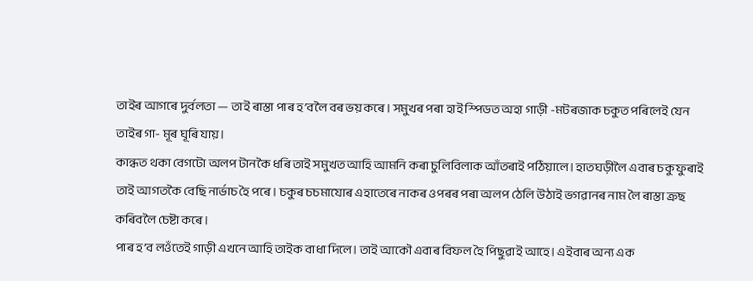তাইৰ আগৰে দুৰ্বলতা — তাই ৰাস্তা পাৰ হ’বলৈ বৰ ভয় কৰে। সমুখৰ পৰা হাই স্পিডত অহা গাড়ী -মটৰজাক চকুত পৰিলেই যেন তাইৰ গা- মূৰ ঘূৰি যায়।
কান্ধত থকা বেগটো অলপ টানকৈ ধৰি তাই সমুখত আহি আমনি কৰা চুলিবিলাক আঁতৰাই পঠিয়ালে। হাতঘড়ীলৈ এবাৰ চকু ফুৰাই তাই আগতকৈ বেছি নাৰ্ভাচ হৈ পৰে। চকুৰ চচমাযোৰ এহাতেৰে নাকৰ ওপৰৰ পৰা অলপ ঠেলি উঠাই ভগৱানৰ নাম লৈ ৰাস্তা ক্ৰছ কৰিবলৈ চেষ্টা কৰে।
পাৰ হ’ব লওঁতেই গাড়ী এখনে আহি তাইক বাধা দিলে। তাই আকৌ এবাৰ বিফল হৈ পিছুৱাই আহে। এইবাৰ অন্য এক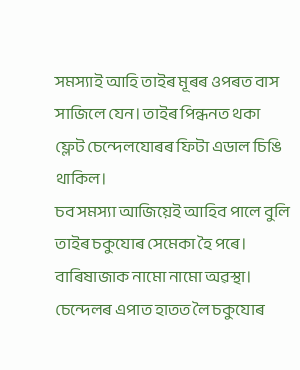সমস্যাই আহি তাইৰ মূৰৰ ওপৰত বাস সাজিলে যেন। তাইৰ পিন্ধনত থকা ফ্লেট চেন্দেলযোৰৰ ফিটা এডাল চিঙি থাকিল।
চব সমস্যা আজিয়েই আহিব পালে বুলি তাইৰ চকুযোৰ সেমেকা হৈ পৰে। বাৰিষাজাক নামো নামো অৱস্থা।
চেন্দেলৰ এপাত হাতত লৈ চকুযোৰ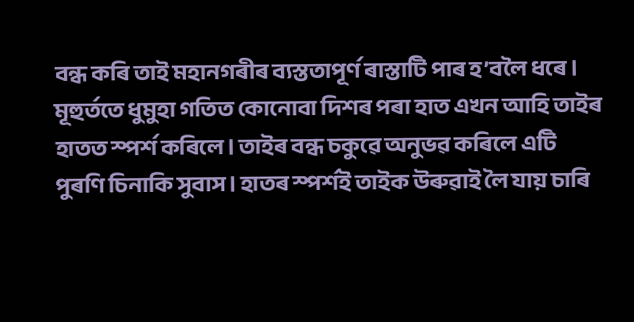বন্ধ কৰি তাই মহানগৰীৰ ব্যস্ততাপূৰ্ণ ৰাস্তাটি পাৰ হ’বলৈ ধৰে। মূহুৰ্ততে ধুমুহা গতিত কোনোবা দিশৰ পৰা হাত এখন আহি তাইৰ হাতত স্পৰ্শ কৰিলে। তাইৰ বন্ধ চকুৱে অনুভৱ কৰিলে এটি পুৰণি চিনাকি সুবাস। হাতৰ স্পৰ্শই তাইক উৰুৱাই লৈ যায় চাৰি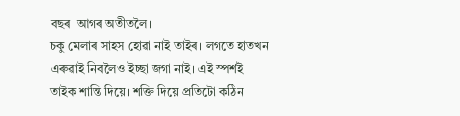বছৰ  আগৰ অতীতলৈ।
চকু মেলাৰ সাহস হোৱা নাই তাইৰ। লগতে হাতখন এৰুৱাই নিবলৈও ইচ্ছা জগা নাই। এই স্পৰ্শই তাইক শান্তি দিয়ে। শক্তি দিয়ে প্ৰতিটো কঠিন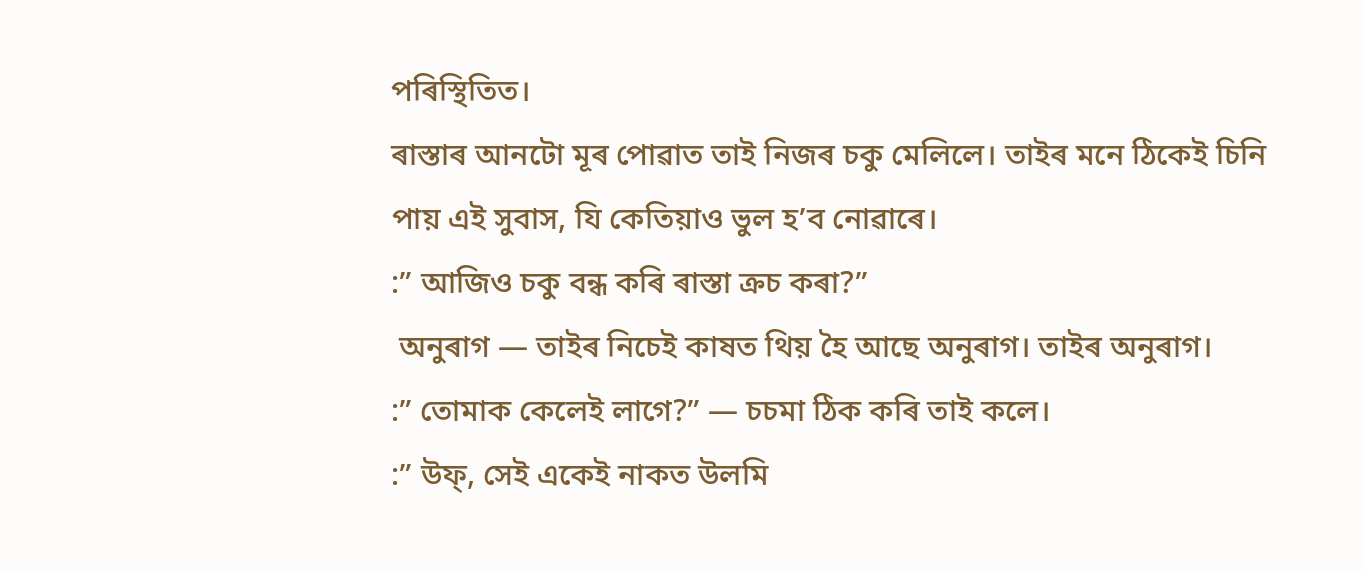পৰিস্থিতিত।
ৰাস্তাৰ আনটো মূৰ পোৱাত তাই নিজৰ চকু মেলিলে। তাইৰ মনে ঠিকেই চিনি পায় এই সুবাস, যি কেতিয়াও ভুল হ’ব নোৱাৰে।
:” আজিও চকু বন্ধ কৰি ৰাস্তা ক্ৰচ কৰা?”
 অনুৰাগ — তাইৰ নিচেই কাষত থিয় হৈ আছে অনুৰাগ। তাইৰ অনুৰাগ।
:” তোমাক কেলেই লাগে?” — চচমা ঠিক কৰি তাই কলে।
:” উফ্, সেই একেই নাকত উলমি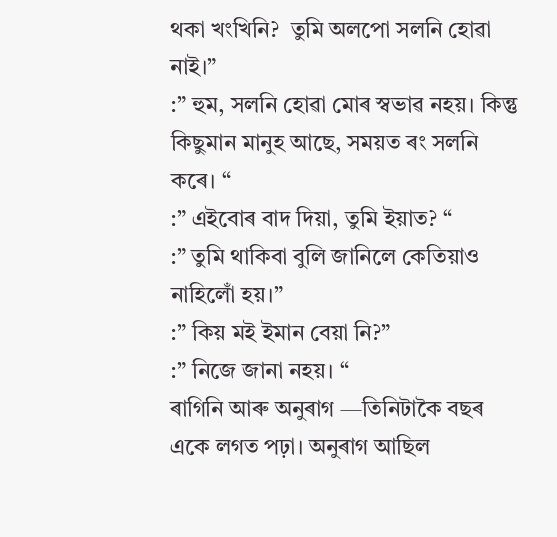থকা খংখিনি?  তুমি অলপো সলনি হোৱা নাই।”
:” হুম, সলনি হোৱা মোৰ স্বভাৱ নহয়। কিন্তু কিছুমান মানুহ আছে, সময়ত ৰং সলনি কৰে। “
:” এইবোৰ বাদ দিয়া, তুমি ইয়াত? “
:” তুমি থাকিবা বুলি জানিলে কেতিয়াও নাহিলোঁ হয়।”
:” কিয় মই ইমান বেয়া নি?”
:” নিজে জানা নহয়। “
ৰাগিনি আৰু অনুৰাগ —তিনিটাকৈ বছৰ একে লগত পঢ়া। অনুৰাগ আছিল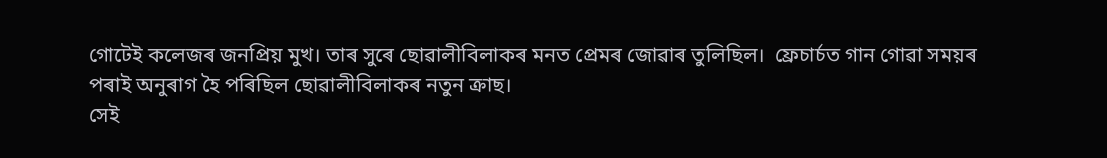গোটেই কলেজৰ জনপ্ৰিয় মুখ। তাৰ সুৰে ছোৱালীবিলাকৰ মনত প্ৰেমৰ জোৱাৰ তুলিছিল।  ফ্ৰেচাৰ্চত গান গোৱা সময়ৰ পৰাই অনুৰাগ হৈ পৰিছিল ছোৱালীবিলাকৰ নতুন ক্ৰাছ।
সেই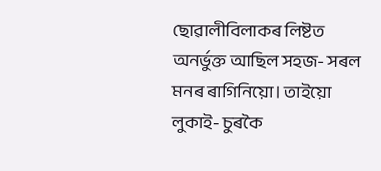ছোৱালীবিলাকৰ লিষ্টত অনৰ্ভুক্ত আছিল সহজ- সৰল মনৰ ৰাগিনিয়ো। তাইয়ো লুকাই- চুৰকৈ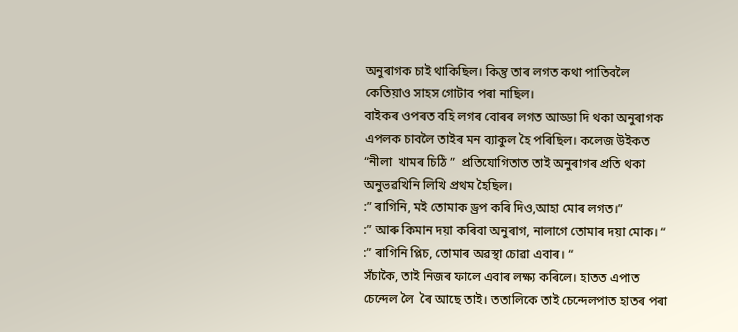অনুৰাগক চাই থাকিছিল। কিন্তু তাৰ লগত কথা পাতিবলৈ কেতিয়াও সাহস গোটাব পৰা নাছিল।
বাইকৰ ওপৰত বহি লগৰ বোৰৰ লগত আড্ডা দি থকা অনুৰাগক এপলক চাবলৈ তাইৰ মন ব্যাকুল হৈ পৰিছিল। কলেজ উইকত “নীলা  খামৰ চিঠি ”  প্ৰতিযোগিতাত তাই অনুৰাগৰ প্ৰতি থকা অনুভৱখিনি লিখি প্ৰথম হৈছিল।
:” ৰাগিনি, মই তোমাক ড্ৰপ কৰি দিও,আহা মোৰ লগত।”
:” আৰু কিমান দয়া কৰিবা অনুৰাগ, নালাগে তোমাৰ দয়া মোক। “
:” ৰাগিনি প্লিচ, তোমাৰ অৱস্থা চোৱা এবাৰ। “
সঁচাকৈ, তাই নিজৰ ফালে এবাৰ লক্ষ্য কৰিলে। হাতত এপাত চেন্দেল লৈ  ৰৈ আছে তাই। ততালিকে তাই চেন্দেলপাত হাতৰ পৰা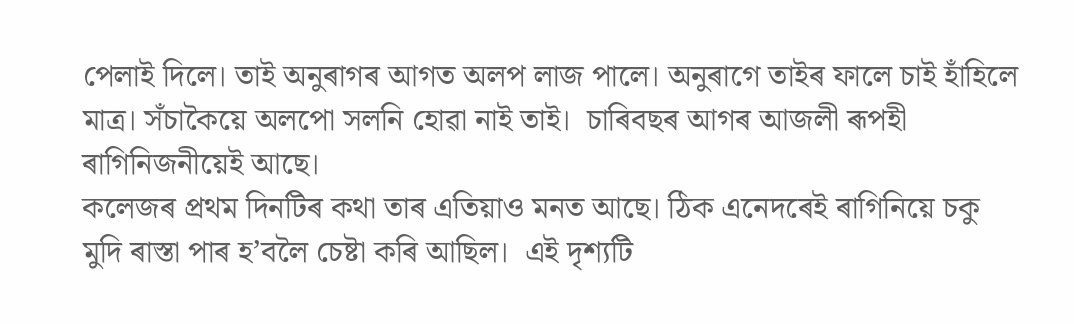পেলাই দিলে। তাই অনুৰাগৰ আগত অলপ লাজ পালে। অনুৰাগে তাইৰ ফালে চাই হাঁহিলে মাত্ৰ। সঁচাকৈয়ে অলপো সলনি হোৱা নাই তাই।  চাৰিবছৰ আগৰ আজলী ৰূপহী ৰাগিনিজনীয়েই আছে।
কলেজৰ প্ৰথম দিনটিৰ কথা তাৰ এতিয়াও মনত আছে। ঠিক এনেদৰেই ৰাগিনিয়ে চকু মুদি ৰাস্তা পাৰ হ’বলৈ চেষ্টা কৰি আছিল।  এই দৃশ্যটি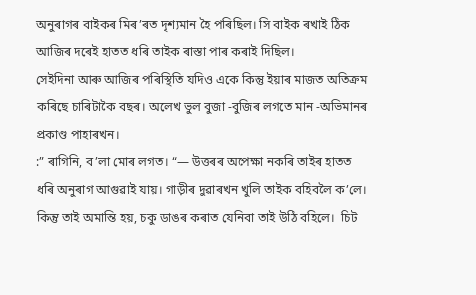অনুৰাগৰ বাইকৰ মিৰ’ৰত দৃশ্যমান হৈ পৰিছিল। সি বাইক ৰখাই ঠিক আজিৰ দৰেই হাতত ধৰি তাইক ৰাস্তা পাৰ কৰাই দিছিল।
সেইদিনা আৰু আজিৰ পৰিস্থিতি যদিও একে কিন্তু ইয়াৰ মাজত অতিক্ৰম কৰিছে চাৰিটাকৈ বছৰ। অলেখ ভুল বুজা -বুজিৰ লগতে মান -অভিমানৰ প্ৰকাণ্ড পাহাৰখন।
:” ৰাগিনি, ব’লা মোৰ লগত। “— উত্তৰৰ অপেক্ষা নকৰি তাইৰ হাতত ধৰি অনুৰাগ আগুৱাই যায়। গাড়ীৰ দুৱাৰখন খুলি তাইক বহিবলৈ ক’লে। কিন্তু তাই অমান্তি হয়, চকু ডাঙৰ কৰাত যেনিবা তাই উঠি বহিলে।  চিট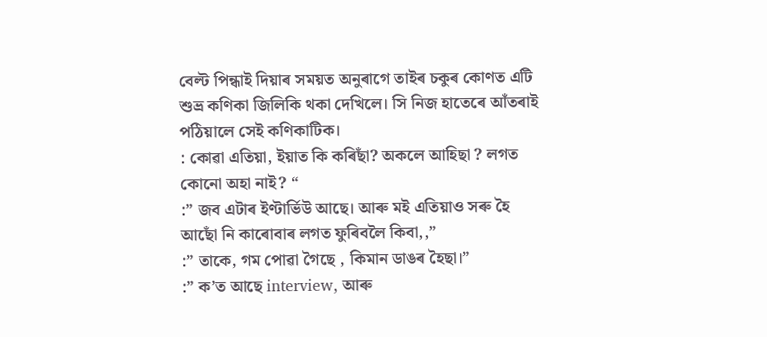বেল্ট পিন্ধাই দিয়াৰ সময়ত অনুৰাগে তাইৰ চকুৰ কোণত এটি শুভ্ৰ কণিকা জিলিকি থকা দেখিলে। সি নিজ হাতেৰে আঁতৰাই পঠিয়ালে সেই কণিকাটিক।
: কোৱা এতিয়া, ইয়াত কি কৰিছাঁ? অকলে আহিছা ? লগত কোনো অহা নাই? “
:” জব এটাৰ ইণ্টাৰ্ভিউ আছে। আৰু মই এতিয়াও সৰু হৈ আছোঁ নি কাৰোবাৰ লগত ফুৰিবলৈ কিবা,,”
:” তাকে, গম পোৱা গৈছে , কিমান ডাঙৰ হৈছা।”
:” ক’ত আছে interview, আৰু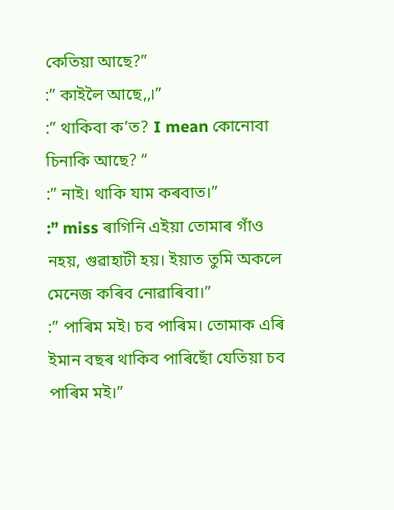কেতিয়া আছে?”
:” কাইলৈ আছে,,।”
:” থাকিবা ক’ত? I mean কোনোবা চিনাকি আছে? “
:” নাই। থাকি যাম কৰবাত।”
:” miss ৰাগিনি এইয়া তোমাৰ গাঁও নহয়, গুৱাহাটী হয়। ইয়াত তুমি অকলে মেনেজ কৰিব নোৱাৰিবা।”
:” পাৰিম মই। চব পাৰিম। তোমাক এৰি ইমান বছৰ থাকিব পাৰিছোঁ যেতিয়া চব পাৰিম মই।”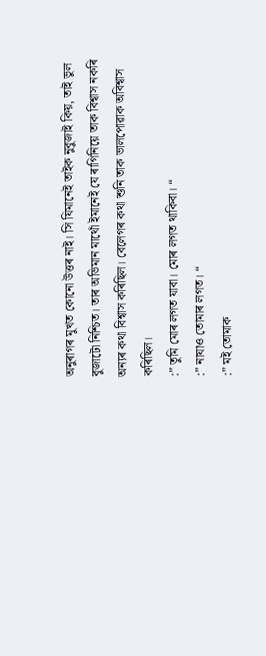অনুৰাগৰ মুখত কোনো উত্তৰ নাই। সি যিমানেই তাইক নুবুজাই কিয়, তাই ভুল বুজাটো নিশ্চিত। তাৰ অভিমান মাথোঁ ইমানেই যে ৰাগিনিয়ে তাক বিশ্বাস নকৰি অন্যৰ কথা বিশ্বাস কৰিছিল। বেলেগৰ কথা শুনি তাক ভালপোৱাক অবিশ্বাস কৰিছিল।
:” তুমি মোৰ লগত যাবা। মোৰ লগত থাকিবা। “
:” নাযাও তোমাৰ লগত। “
:” মই তোমাক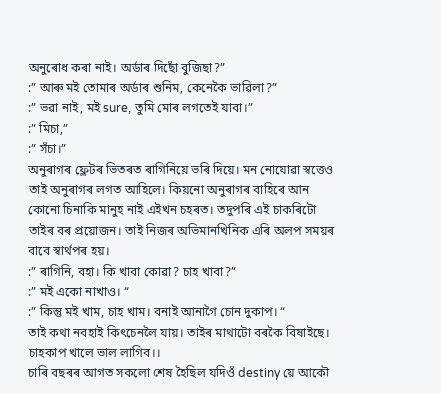অনুৰোধ কৰা নাই। অৰ্ডাৰ দিছোঁ বুজিছা?”
:” আৰু মই তোমাৰ অৰ্ডাৰ শুনিম, কেনেকৈ ভাৱিলা?”
:” ভৱা নাই, মই sure, তুমি মোৰ লগতেই যাবা।”
:” মিচা,”
:” সঁচা।”
অনুৰাগৰ ফ্লেটৰ ভিতৰত ৰাগিনিয়ে ভৰি দিয়ে। মন নোযোৱা স্বত্তেও তাই অনুৰাগৰ লগত আহিলে। কিয়নো অনুৰাগৰ বাহিৰে আন কোনো চিনাকি মানুহ নাই এইখন চহৰত। তদুপৰি এই চাকৰিটো তাইৰ বৰ প্ৰয়োজন। তাই নিজৰ অভিমানখিনিক এৰি অলপ সময়ৰ বাবে স্বাৰ্থপৰ হয়।
:” ৰাগিনি, বহা। কি খাবা কোৱা? চাহ খাবা?”
:” মই একো নাখাও। “
:” কিন্তু মই খাম, চাহ খাম। বনাই আনাগৈ চোন দুকাপ। “
তাই কথা নবহাই কিৎচেনলৈ যায়। তাইৰ মাথাটো বৰকৈ বিষাইছে। চাহকাপ খালে ভাল লাগিব।।
চাৰি বছৰৰ আগত সকলো শেষ হৈছিল যদিওঁ destiny য়ে আকৌ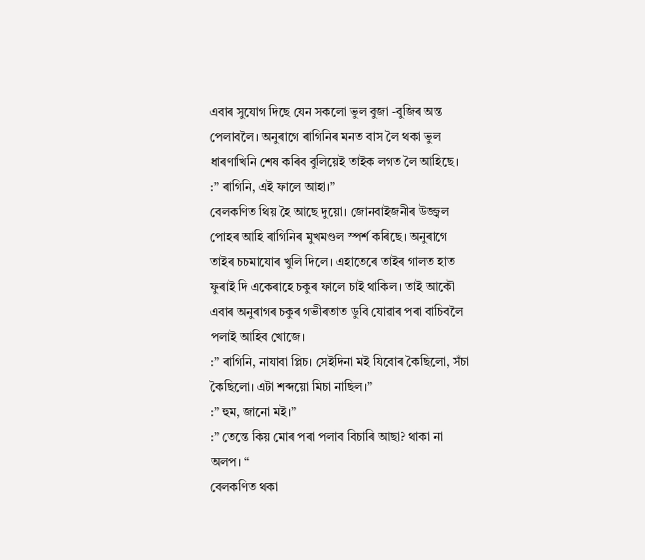এবাৰ সুযোগ দিছে যেন সকলো ভুল বুজা -বুজিৰ অন্ত পেলাবলৈ। অনুৰাগে ৰাগিনিৰ মনত বাস লৈ থকা ভুল ধাৰণাখিনি শেষ কৰিব বুলিয়েই তাইক লগত লৈ আহিছে।
:” ৰাগিনি, এই ফালে আহা।”
বেলকণিত থিয় হৈ আছে দুয়ো। জোনবাইজনীৰ উজ্জ্বল পোহৰ আহি ৰাগিনিৰ মুখমণ্ডল স্পৰ্শ কৰিছে। অনুৰাগে তাইৰ চচমাযোৰ খুলি দিলে। এহাতেৰে তাইৰ গালত হাত ফুৰাই দি একেৰাহে চকুৰ ফালে চাই থাকিল। তাই আকৌ এবাৰ অনুৰাগৰ চকুৰ গভীৰতাত ডুবি যোৱাৰ পৰা বাচিবলৈ পলাই আহিব খোজে।
:” ৰাগিনি, নাযাবা প্লিচ। সেইদিনা মই যিবোৰ কৈছিলো, সঁচা কৈছিলো। এটা শব্দয়ো মিচা নাছিল।”
:” হুম, জানো মই।”
:” তেন্তে কিয় মোৰ পৰা পলাব বিচাৰি আছা? থাকা না অলপ। “
বেলকণিত থকা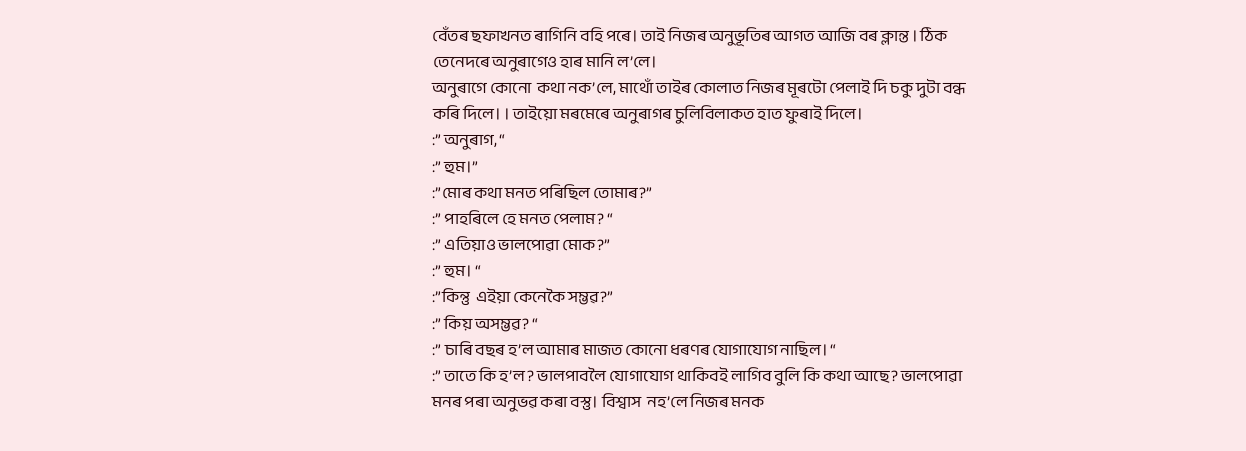বেঁতৰ ছফাখনত ৰাগিনি বহি পৰে। তাই নিজৰ অনুভূতিৰ আগত আজি বৰ ক্লান্ত । ঠিক তেনেদৰে অনুৰাগেও হাৰ মানি ল’লে।
অনুৰাগে কোনো  কথা নক’লে, মাথোঁ তাইৰ কোলাত নিজৰ মূৰটো পেলাই দি চকু দুটা বন্ধ কৰি দিলে। । তাইয়ো মৰমেৰে অনুৰাগৰ চুলিবিলাকত হাত ফুৰাই দিলে।
:” অনুৰাগ, “
:” হুম।”
:”মোৰ কথা মনত পৰিছিল তোমাৰ?”
:” পাহৰিলে হে মনত পেলাম? “
:” এতিয়াও ভালপোৱা মোক?”
:” হুম। “
:”কিন্তু  এইয়া কেনেকৈ সম্ভৱ?”
:” কিয় অসম্ভৱ? “
:” চাৰি বছৰ হ’ল আমাৰ মাজত কোনো ধৰণৰ যোগাযোগ নাছিল। “
:” তাতে কি হ’ল? ভালপাবলৈ যোগাযোগ থাকিবই লাগিব বুলি কি কথা আছে? ভালপোৱা মনৰ পৰা অনুভৱ কৰা বস্তু। বিশ্বাস  নহ’লে নিজৰ মনক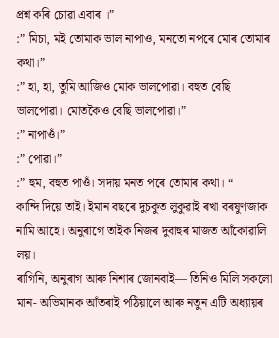প্ৰশ্ন কৰি চোৱা এবাৰ ।”
:” মিচা, মই তোমাক ভাল নাপাও, মনতো নপৰে মোৰ তোমাৰ কথা।”
:” হা, হা, তুমি আজিও মোক ভালপোৱা। বহুত বেছি ভালপোৱা। মোতকৈও বেছি ভালপোৱা।”
:” নাপাওঁ।”
:” পোৱা।”
:” হুম, বহুত পাওঁ। সদায় মনত পৰে তোমাৰ কথা। “
কান্দি দিয়ে তাই। ইমান বছৰে দুচকুত লুকুৱাই ৰখা বৰষুণজাক নামি আহে। অনুৰাগে তাইক নিজৰ দুবাহুৰ মাজত আঁকোৱালি লয়।
ৰাগিনি, অনুৰাগ আৰু নিশাৰ জোনবাই— তিনিও মিলি সকলো মান- অভিমানক আঁতৰাই পঠিয়ালে আৰু নতুন এটি অধ্যায়ৰ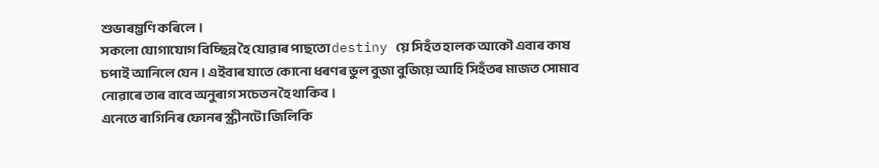শুভাৰম্ভণি কৰিলে।
সকলো যোগাযোগ বিচ্ছিন্ন হৈ যোৱাৰ পাছতো destiny য়ে সিহঁত হালক আকৌ এবাৰ কাষ চপাই আনিলে যেন। এইবাৰ যাতে কোনো ধৰণৰ ভুল বুজা বুজিয়ে আহি সিহঁতৰ মাজত সোমাব নোৱাৰে তাৰ বাবে অনুৰাগ সচেতন হৈ থাকিব।
এনেতে ৰাগিনিৰ ফোনৰ স্ক্ৰীনটো জিলিকি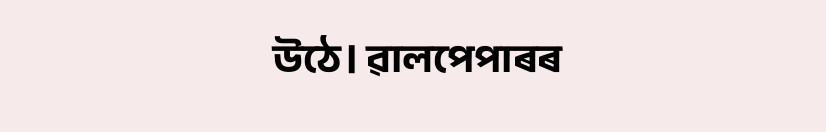উঠে। ৱালপেপাৰৰ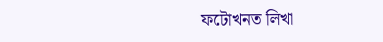ফটোখনত লিখা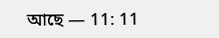আছে — 11: 11